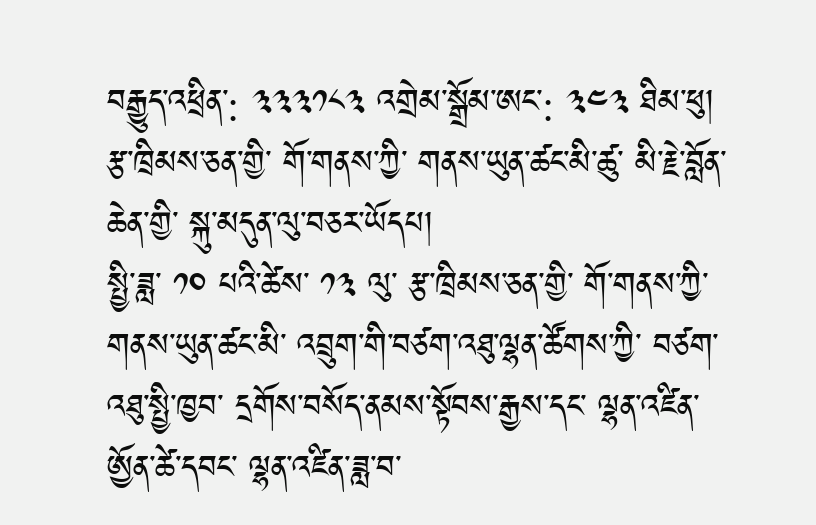བརྒྱུད་འཕྲིན་: ༣༣༣༡༨༣ འགྲེམ་སྒྲོམ་ཨང་: ༣༤༣ ཐིམ་ཕུ།
རྩ་ཁྲིམས་ཅན་གྱི་ གོ་གནས་ཀྱི་ གནས་ཡུན་ཚང་མི་ཚུ་ མི་རྗེ་བློན་ཆེན་གྱི་ སྐུ་མདུན་ལུ་བཅར་ཡོདཔ།
སྤྱི་ཟླ་ ༡༠ པའི་ཚེས་ ༡༣ ལུ་ རྩ་ཁྲིམས་ཅན་གྱི་ གོ་གནས་ཀྱི་ གནས་ཡུན་ཚང་མི་ འབྲུག་གི་བཙག་འཐུ་ལྷན་ཚོགས་ཀྱི་ བཙག་འཐུ་སྤྱི་ཁྱབ་ དྲགོས་བསོད་ནམས་སྟོབས་རྒྱས་དང་ ལྷན་འཛིན་ཨྱོན་ཚེ་དབང་ ལྷན་འཛིན་ཟླ་བ་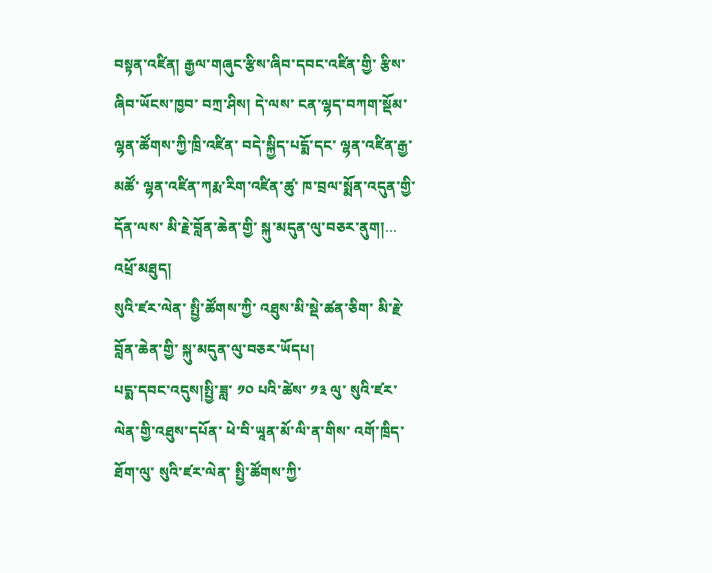བསྟན་འཛིན། རྒྱལ་གཞུང་རྩིས་ཞིབ་དབང་འཛིན་གྱི་ རྩིས་ཞིབ་ཡོངས་ཁྱབ་ བཀྲ་ཤིས། དེ་ལས་ ངན་ལྷད་བཀག་སྡོམ་ལྷན་ཚོགས་ཀྱི་ཁྲི་འཛིན་ བདེ་སྐྱིད་པདྨོ་དང་ ལྷན་འཛིན་རྒྱ་མཚོ་ ལྷན་འཛིན་ཀརྨ་རིག་འཛིན་ཚུ་ ཁ་བྲལ་སྨོན་འདུན་གྱི་དོན་ལས་ མི་རྗེ་བློན་ཆེན་གྱི་ སྐུ་མདུན་ལུ་བཅར་ནུག།…
འཕྲོ་མཐུད།
སུའི་ཛར་ལེན་ སྤྱི་ཚོགས་ཀྱི་ འཐུས་མི་སྡེ་ཚན་ཅིག་ མི་རྗེ་བློན་ཆེན་གྱི་ སྐུ་མདུན་ལུ་བཅར་ཡོདཔ།
པདྨ་དབང་འདུས།སྤྱི་ཟླ་ ༡༠ པའི་ཚེས་ ༡༣ ལུ་ སུའི་ཛར་ལེན་གྱི་འཐུས་དཔོན་ ཕེ་བི་ཡཱན་མོ་ལི་ན་གིས་ འགོ་ཁྲིད་ཐོག་ལུ་ སུའི་ཛར་ལེན་ སྤྱི་ཚོགས་ཀྱི་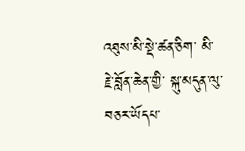འཐུས་མི་སྡེ་ཚན་ཅིག་ མི་རྗེ་བློན་ཆེན་གྱི་ སྐུ་མདུན་ལུ་ བཅར་ཡོདཔ་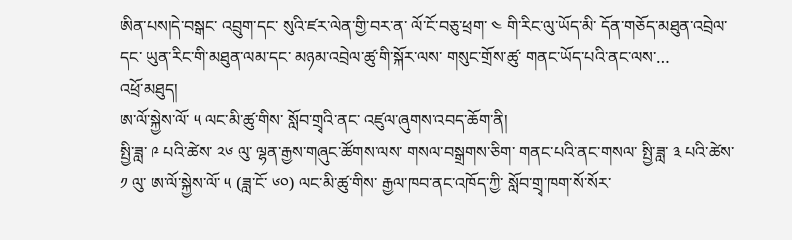ཨིན་པས།དེ་བསྒང་ འབྲུག་དང་ སུའི་ཛར་ལེན་གྱི་བར་ན་ ལོ་ངོ་བཅུ་ཕྲག་ ༤ གི་རིང་ལུ་ཡོད་མི་ དོན་གཅོད་མཐུན་འབྲེལ་དང་ ཡུན་རིང་གི་མཐུན་ལམ་དང་ མཉམ་འབྲེལ་ཚུ་གི་སྐོར་ལས་ གསུང་གྲོས་ཚུ་ གནང་ཡོད་པའི་ནང་ལས་…
འཕྲོ་མཐུད།
ཨ་ལོ་སྐྱེས་ལོ་ ༥ ལང་མི་ཚུ་གིས་ སློབ་གྲྭའི་ནང་ འཛུལ་ཞུགས་འབད་ཆོག་ནི།
སྤྱི་ཟླ་ ༩ པའི་ཚེས་ ༢༦ ལུ་ ལྷན་རྒྱས་གཞུང་ཚོགས་ལས་ གསལ་བསྒྲགས་ཅིག་ གནང་པའི་ནང་གསལ་ སྤྱི་ཟླ་ ༣ པའི་ཚེས་ ༡ ལུ་ ཨ་ལོ་སྐྱེས་ལོ་ ༥ (ཟླ་ངོ་ ༦༠) ལང་མི་ཚུ་གིས་ རྒྱལ་ཁབ་ནང་འཁོད་ཀྱི་ སློབ་གྲྭ་ཁག་སོ་སོར་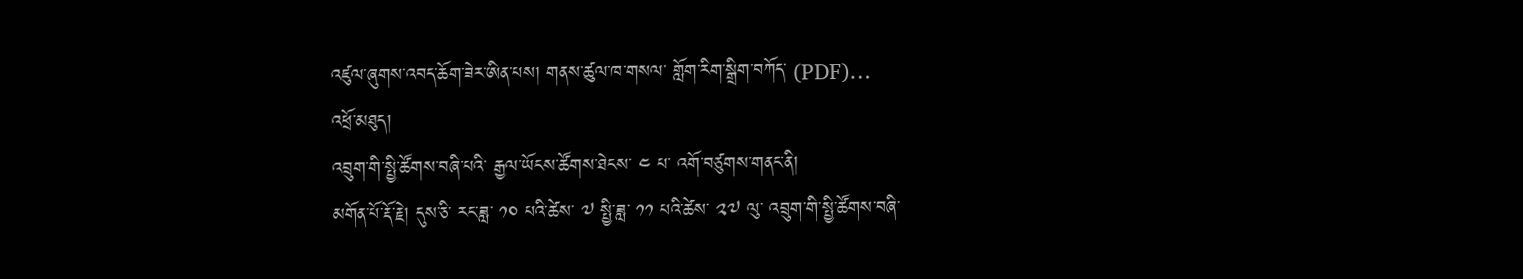འཛུལ་ཞུགས་འབད་ཆོག་ཟེར་ཨིན་པས། གནས་ཚུལ་ཁ་གསལ་ གློག་རིག་སྒྲིག་བཀོད་ (PDF)…
འཕྲོ་མཐུད།
འབྲུག་གི་སྤྱི་ཚོགས་བཞི་པའི་ རྒྱལ་ཡོངས་ཚོགས་ཐེངས་ ༤ པ་ འགོ་བཙུགས་གནང་ནི།
མགོན་པོ་རྡོ་རྗེ། དུས་ཅི་ རང་ཟླ་ ༡༠ པའི་ཚེས་ ༧ སྤྱི་ཟླ་ ༡༡ པའི་ཚེས་ ༢༧ ལུ་ འབྲུག་གི་སྤྱི་ཚོགས་བཞི་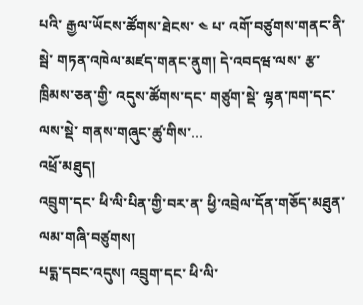པའི་ རྒྱལ་ཡོངས་ཚོགས་ཐེངས་ ༤ པ་ འགོ་བཙུགས་གནང་ནི་སྦེ་ གཏན་འཁེལ་མཛད་གནང་ནུག། དེ་འབདཝ་ལས་ རྩ་ཁྲིམས་ཅན་གྱི་ འདུས་ཚོགས་དང་ གཙུག་སྡེ་ ལྷན་ཁག་དང་ ལས་སྡེ་ གནས་གཞུང་ཚུ་གིས་…
འཕྲོ་མཐུད།
འབྲུག་དང་ ཕི་ལི་པིན་གྱི་བར་ན་ ཕྱི་འབྲེལ་དོན་གཅོད་མཐུན་ལམ་གཞི་བཙུགས།
པདྨ་དབང་འདུས། འབྲུག་དང་ ཕི་ལི་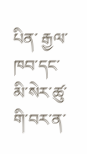པིན་ རྒྱལ་ཁབ་དང་ མི་སེར་ཚུ་གི་བར་ན་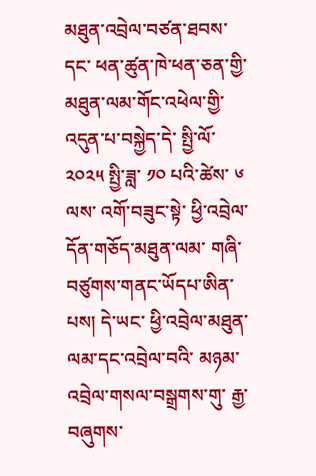མཐུན་འབྲེལ་བཙན་ཐབས་དང་ ཕན་ཚུན་ཁེ་ཕན་ཅན་གྱི་ མཐུན་ལམ་གོང་འཕེལ་གྱི་ འདུན་པ་བསྐྱེད་དེ་ སྤྱི་ལོ་ ༢༠༢༥ སྤྱི་ཟླ་ ༡༠ པའི་ཚེས་ ༦ ལས་ འགོ་བཟུང་སྟེ་ ཕྱི་འབྲེལ་དོན་གཅོད་མཐུན་ལམ་ གཞི་བཙུགས་གནང་ཡོདཔ་ཨིན་པས། དེ་ཡང་ ཕྱི་འབྲེལ་མཐུན་ལམ་དང་འབྲེལ་བའི་ མཉམ་འབྲེལ་གསལ་བསྒྲགས་གུ་ རྒྱ་བཞུགས་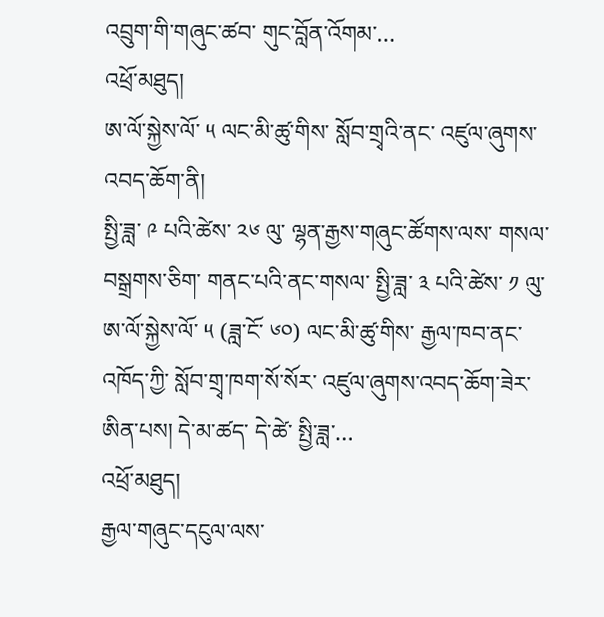འབྲུག་གི་གཞུང་ཚབ་ གུང་བློན་འོགམ་…
འཕྲོ་མཐུད།
ཨ་ལོ་སྐྱེས་ལོ་ ༥ ལང་མི་ཚུ་གིས་ སློབ་གྲྭའི་ནང་ འཛུལ་ཞུགས་འབད་ཆོག་ནི།
སྤྱི་ཟླ་ ༩ པའི་ཚེས་ ༢༦ ལུ་ ལྷན་རྒྱས་གཞུང་ཚོགས་ལས་ གསལ་བསྒྲགས་ཅིག་ གནང་པའི་ནང་གསལ་ སྤྱི་ཟླ་ ༣ པའི་ཚེས་ ༡ ལུ་ ཨ་ལོ་སྐྱེས་ལོ་ ༥ (ཟླ་ངོ་ ༦༠) ལང་མི་ཚུ་གིས་ རྒྱལ་ཁབ་ནང་འཁོད་ཀྱི་ སློབ་གྲྭ་ཁག་སོ་སོར་ འཛུལ་ཞུགས་འབད་ཆོག་ཟེར་ཨིན་པས། དེ་མ་ཚད་ དེ་ཚེ་ སྤྱི་ཟླ་…
འཕྲོ་མཐུད།
རྒྱལ་གཞུང་དངུལ་ལས་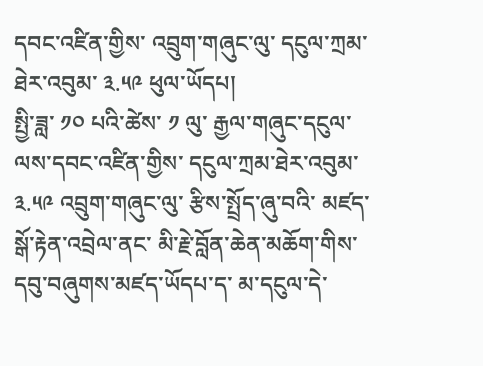དབང་འཛིན་གྱིས་ འབྲུག་གཞུང་ལུ་ དངུལ་ཀྲམ་ཐེར་འབུམ་ ༣.༥༩ ཕུལ་ཡོདཔ།
སྤྱི་ཟླ་ ༡༠ པའི་ཚེས་ ༡ ལུ་ རྒྱལ་གཞུང་དངུལ་ལས་དབང་འཛིན་གྱིས་ དངུལ་ཀྲམ་ཐེར་འབུམ་ ༣.༥༩ འབྲུག་གཞུང་ལུ་ རྩིས་སྤྲོད་ཞུ་བའི་ མཛད་སྒོ་རྟེན་འབྲེལ་ནང་ མི་རྗེ་བློན་ཆེན་མཆོག་གིས་ དབུ་བཞུགས་མཛད་ཡོདཔ་ད་ མ་དངུལ་དེ་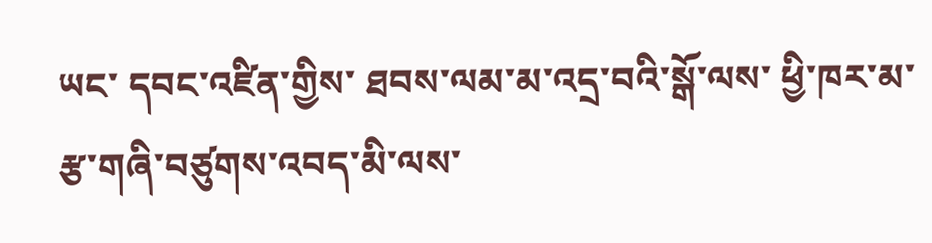ཡང་ དབང་འཛིན་གྱིས་ ཐབས་ལམ་མ་འདྲ་བའི་སྒོ་ལས་ ཕྱི་ཁར་མ་རྩ་གཞི་བཙུགས་འབད་མི་ལས་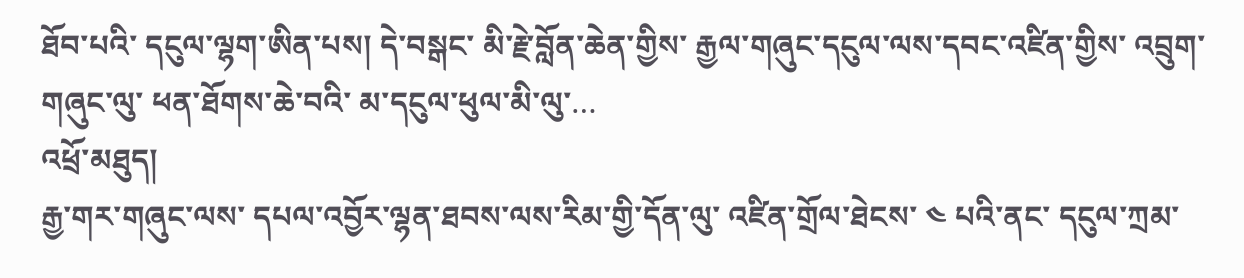ཐོབ་པའི་ དངུལ་ལྷག་ཨིན་པས། དེ་བསྒང་ མི་རྗེ་བློན་ཆེན་གྱིས་ རྒྱལ་གཞུང་དངུལ་ལས་དབང་འཛིན་གྱིས་ འབྲུག་གཞུང་ལུ་ ཕན་ཐོགས་ཆེ་བའི་ མ་དངུལ་ཕུལ་མི་ལུ་…
འཕྲོ་མཐུད།
རྒྱ་གར་གཞུང་ལས་ དཔལ་འབྱོར་ལྷན་ཐབས་ལས་རིམ་གྱི་དོན་ལུ་ འཛིན་གྲོལ་ཐེངས་ ༤ པའི་ནང་ དངུལ་ཀྲམ་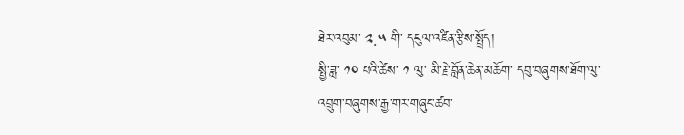ཐེར་འབུམ་ ༢.༥ གི་ དངུལ་འཛིན་རྩིས་སྤྲོད།
སྤྱི་ཟླ་ ༡༠ པའི་ཚེས་ ༡ ལུ་ མི་རྗེ་བློན་ཆེན་མཆོག་ དབུ་བཞུགས་ཐོག་ལུ་ འབྲུག་བཞུགས་རྒྱ་གར་གཞུང་ཚབ་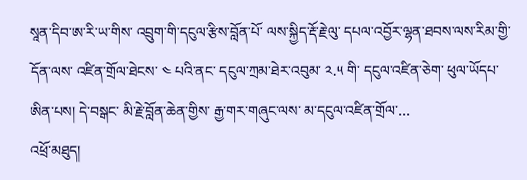སཱན་དིབ་ཨ་རི་ཡ་གིས་ འབྲུག་གི་དངུལ་རྩིས་བློན་པོ་ ལས་སྐྱིད་རྡོ་རྗེ་ལུ་ དཔལ་འབྱོར་ལྷན་ཐབས་ལས་རིམ་གྱི་དོན་ལས་ འཛིན་གྲོལ་ཐེངས་ ༤ པའི་ནང་ དངུལ་ཀྲམ་ཐེར་འབུམ་ ༢.༥ གི་ དངུལ་འཛིན་ཅེག་ ཕུལ་ཡོདཔ་ཨིན་པས། དེ་བསྒང་ མི་རྗེ་བློན་ཆེན་གྱིས་ རྒྱ་གར་གཞུང་ལས་ མ་དངུལ་འཛིན་གྲོལ་…
འཕྲོ་མཐུད།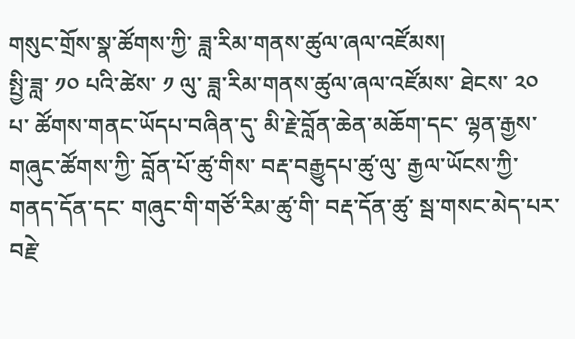གསུང་གྲོས་སྣ་ཚོགས་ཀྱི་ ཟླ་རིམ་གནས་ཚུལ་ཞལ་འཛོམས།
སྤྱི་ཟླ་ ༡༠ པའི་ཚེས་ ༡ ལུ་ ཟླ་རིམ་གནས་ཚུལ་ཞལ་འཛོམས་ ཐེངས་ ༢༠ པ་ ཚོགས་གནང་ཡོདཔ་བཞིན་དུ་ མི་རྗེ་བློན་ཆེན་མཆོག་དང་ ལྷན་རྒྱས་གཞུང་ཚོགས་ཀྱི་ བློན་པོ་ཚུ་གིས་ བརྡ་བརྒྱུདཔ་ཚུ་ལུ་ རྒྱལ་ཡོངས་ཀྱི་ གནད་དོན་དང་ གཞུང་གི་གཙོ་རིམ་ཚུ་གི་ བརྡ་དོན་ཚུ་ སྦ་གསང་མེད་པར་ བརྗེ་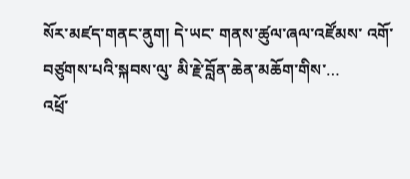སོར་མཛད་གནང་ནུག། དེ་ཡང་ གནས་ཚུལ་ཞལ་འཛོམས་ འགོ་བཙུགས་པའི་སྐབས་ལུ་ མི་རྗེ་བློན་ཆེན་མཆོག་གིས་…
འཕྲོ་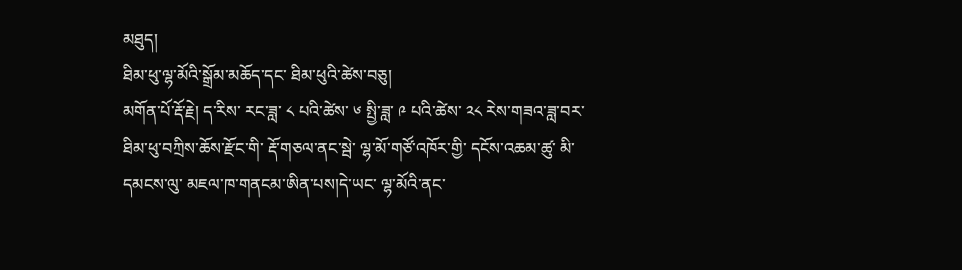མཐུད།
ཐིམ་ཕུ་ལྷ་མོའི་སྒྲོམ་མཆོད་དང་ ཐིམ་ཕུའི་ཚེས་བཅུ།
མགོན་པོ་རྡོ་རྗེ། ད་རིས་ རང་ཟླ་ ༨ པའི་ཚེས་ ༦ སྤྱི་ཟླ་ ༩ པའི་ཚེས་ ༢༨ རེས་གཟའ་ཟླ་བར་ ཐིམ་ཕུ་བཀྲིས་ཆོས་རྫོང་གི་ རྡོ་གཅལ་ནང་སྦེ་ ལྷ་མོ་གཙོ་འཁོར་གྱི་ དངོས་འཆམ་ཚུ་ མི་དམངས་ལུ་ མཇལ་ཁ་གནངམ་ཨིན་པས།དེ་ཡང་ ལྷ་མོའི་ནང་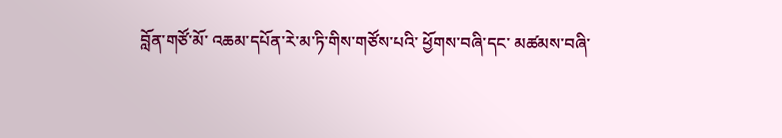བློན་གཙོ་མོ་ འཆམ་དཔོན་རེ་མ་ཏི་གིས་གཙོས་པའི་ ཕྱོགས་བཞི་དང་ མཚམས་བཞི་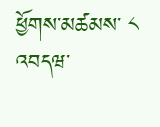ཕྱོགས་མཚམས་ ༨ འབདཝ་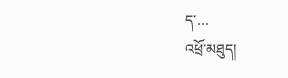ད་…
འཕྲོ་མཐུད།